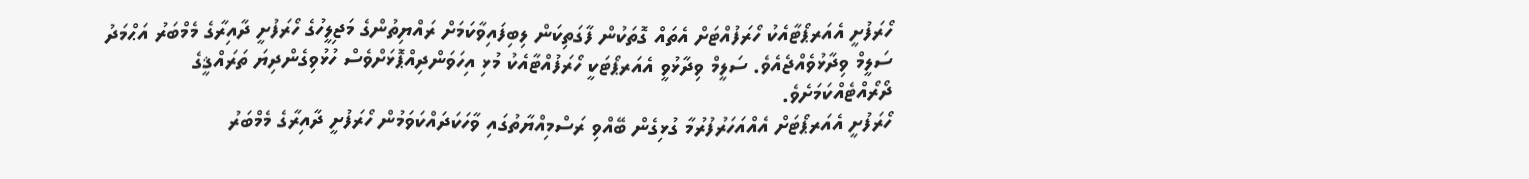ހޯރަފުށީ އެއަރޕޯޓާއެކު ހޯރަފުއްޓަށް އެތައް ގޮތަކުން ފާގަތިކަން ލިބިފައިވާކަމަށް ރައްޔިތުންގެ މަޖިލީހުގެ ހޯރަފުށީ ދާއިރާގެ މެމްބަރު އަޙްމަދު ސަލީމް ވިދާޅުވެއްޖެއެވެ. ސަލީމް ވިދާޅުވީ އެއަރޕޯޓަކީ ހޯރަފުއްޓާއެކު މުޅި އިހަވަންދިއްޕޮޅަށްވެސް ހުޅުވިގެންދިޔަ ތަރައްޤީގެ ދޯރޯއްޓެއްކަމަށެވެ.
ހޯރަފުށީ އެއަރޕޯޓަށް އެއްއަހަރުފުރުމާ ގުޅިގެން ބޭއްވި ރަސްމިއްޔާތުގައި ވާހަކަދައްކަވަމުން ހޯރަފުށީ ދާއިރާގެ މެމްބަރު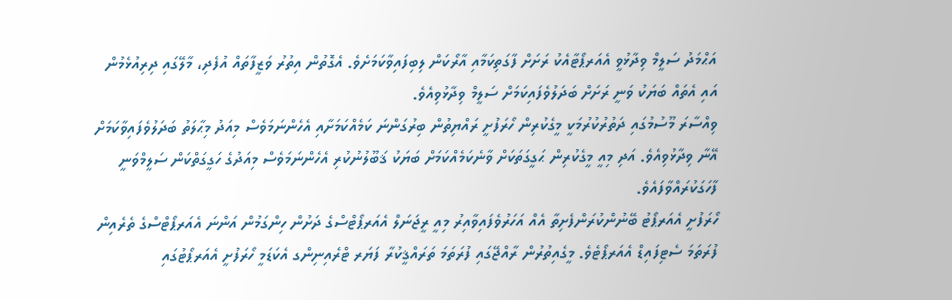އަޙްމަދު ސަލީމް ވިދާޅުވީ އެއަރޕޯޓާއެކު ރަށަށް ފާގަތިކަމާއި އާރޯކަން ލިބިފައިވާކަމަށެވެ. އެގޮތުން އިތުރު ވަޒީފާތައް އުފެދި، މާލޭގައި ދިރިއުޅެމުން އައި އެތައް ބަޔަކު ވަނީ ރަށަށް ބަދަލުވެފައިކަމަށް ސަލީމް ވިދާޅުވިއެވެ.
ވިއްސާރަ މޫސުމުގައި ދަތުރުކުރުމަކީ މީގެކުރިން ހޯރަފުށީ ރައްޔިތުން ބިރުގަންނަ ކަމެއްކަމަށާއި އެހެންނަމަވެސް މިއަދު މިޙާލަތު ބަދަލުވެފައިވާކަމަށް އޭނާ ވިދާޅުވިއެވެ. އަދި މިއީ މީގެކުރިން ޙަގީގަތަކަށް ވާނެކަމެއްކަމަށް ބަޔަކު ޤަބޫލުނުކުރި އެހެންނަމަވެސް މިއަދުގެ ހަގީގަތްކަން ސަލީމްވަނީ ފާހަގަކުރައްވާފައެވެ.
ހޯރަފުށީ އެއަރޕޯޓު ބޭނުންކުރަންފެށިތާ އެއް އަހަރުވެފައިވާއިރު މިއީ ރީޖަނަލް އެއަރޕޯޓްސްގެ ދަށުން ހިންގަމުން އަންނަ އެއަރޕޯޓްސްގެ ތެރެއިން ފުރަތަމަ ސެޓިފައިޑް އެއަރޕޯޓެވެ. މީގެއިތުރުން ރާއްޖޭގައި ފުރަތަމަ ތަރައްޤީކުރާ ފަޔަރ ޓްރެއިނިންގ އެކަޑަމީ ހޯރަފުށީ އެއަރޕޯޓުގައި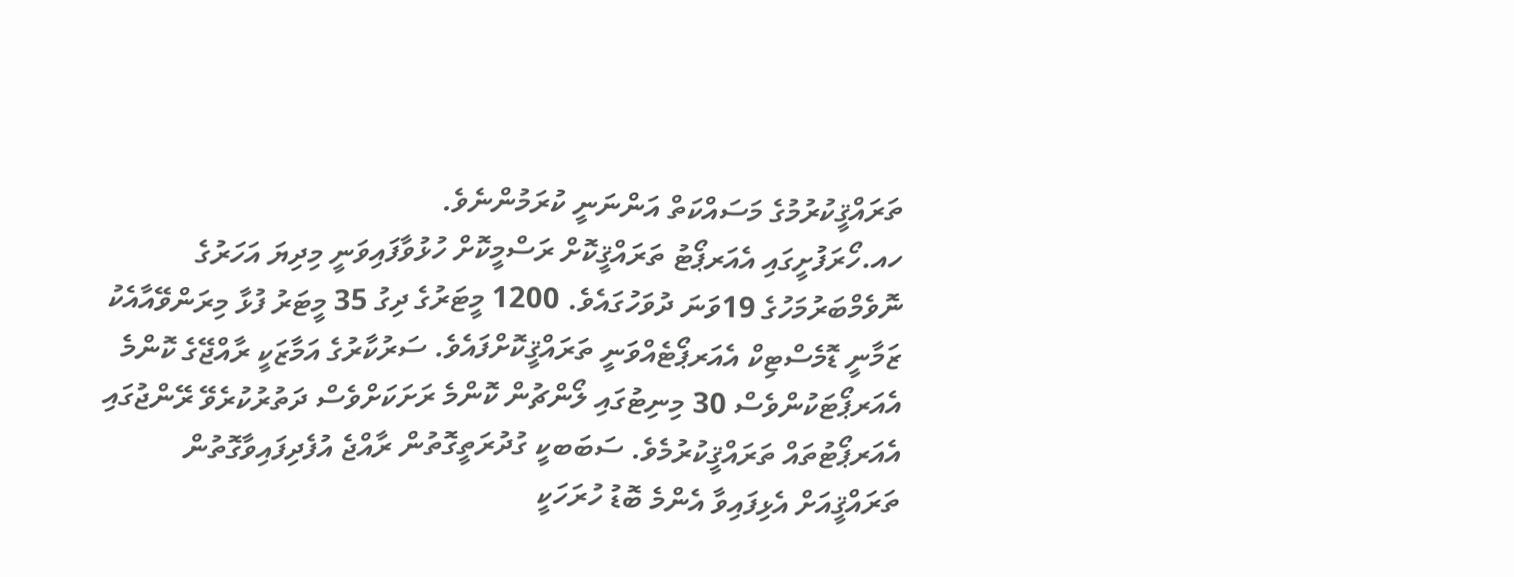ތަރައްޤީކުރުމުގެ މަސައްކަތް އަންނަނީ ކުރަމުންނެވެ.
ހއ.ހޯރަފުށީގައި އެއަރޕޯޓު ތަރައްޤީކޮށް ރަސްމީކޮށް ހުޅުވާފައިވަނީ މިދިޔަ އަހަރުގެ ނޮވެމްބަރުމަހުގެ 19ވަނަ ދުވަހުގައެވެ. 1200 މީޓަރުގެ ދިގު 35 މީޓަރު ފުޅާ މިރަންވޭއާއެކު ޒަމާނީ ޑޮމެސްޓިކް އެއަރޕޯޓެއްވަނީ ތަރައްޤީކޮށްފައެވެ. ސަރުކާރުގެ އަމާޒަކީ ރާއްޖޭގެ ކޮންމެ އެއަރޕޯޓަކުންވެސް 30 މިނިޓުގައި ލޯންޗުން ކޮންމެ ރަށަކަށްވެސް ދަތުރުކުރެވޭ ރޭންޖުގައި އެއަރޕޯޓުތައް ތަރައްޤީކުރުމެވެ. ސަބަބކީ ގުދުރަތީގޮތުން ރާއްޖެ އުފެދިފައިވާގޮތުން ތަރައްޤީއަށް އެޅިފައިވާ އެންމެ ބޮޑު ހުރަހަކީ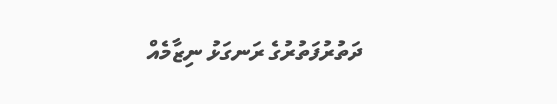ދަތުރުފަތުރުގެ ރަނގަޅު ނިޒާމެއް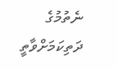ނެތުމުގެ ދަތިކަމަށްވާތީ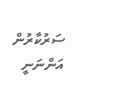ސަރުކާރުން އަންނަނީ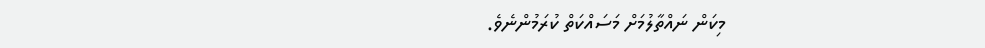މިކަން ނައްތާލުމަށް މަސައްކަތް ކުރަމުންނެވެ.